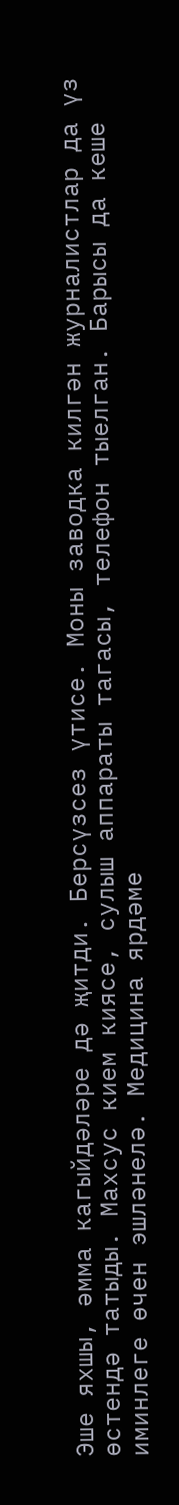Эше яхшы, әмма кагыйдәләре дә җитди. Берсүзсез үтисе. Моны заводка килгән журналистлар да үз өстендә татыды. Махсус кием киясе, сулыш аппараты тагасы, телефон тыелган. Барысы да кеше иминлеге өчен эшләнелә. Медицина ярдәме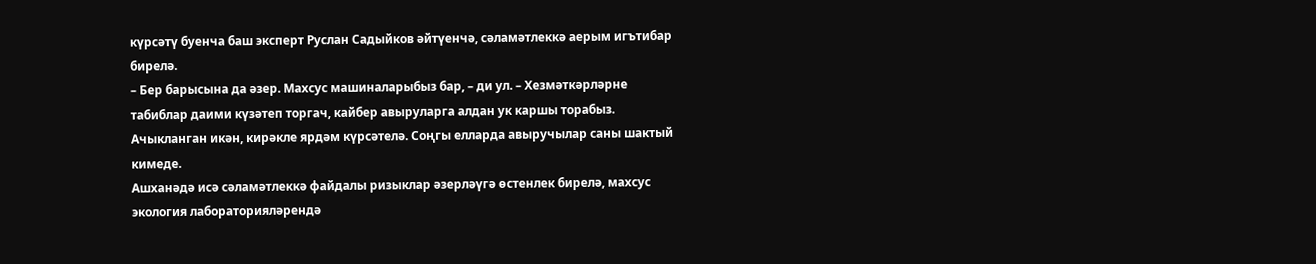күрсәтү буенча баш эксперт Руслан Садыйков әйтүенчә, сәламәтлеккә аерым игътибар бирелә.
– Бер барысына да әзер. Махсус машиналарыбыз бар, – ди ул. – Хезмәткәрләрне табиблар даими күзәтеп торгач, кайбер авыруларга алдан ук каршы торабыз. Ачыкланган икән, кирәкле ярдәм күрсәтелә. Соңгы елларда авыручылар саны шактый кимеде.
Ашханәдә исә сәламәтлеккә файдалы ризыклар әзерләүгә өстенлек бирелә, махсус экология лабораторияләрендә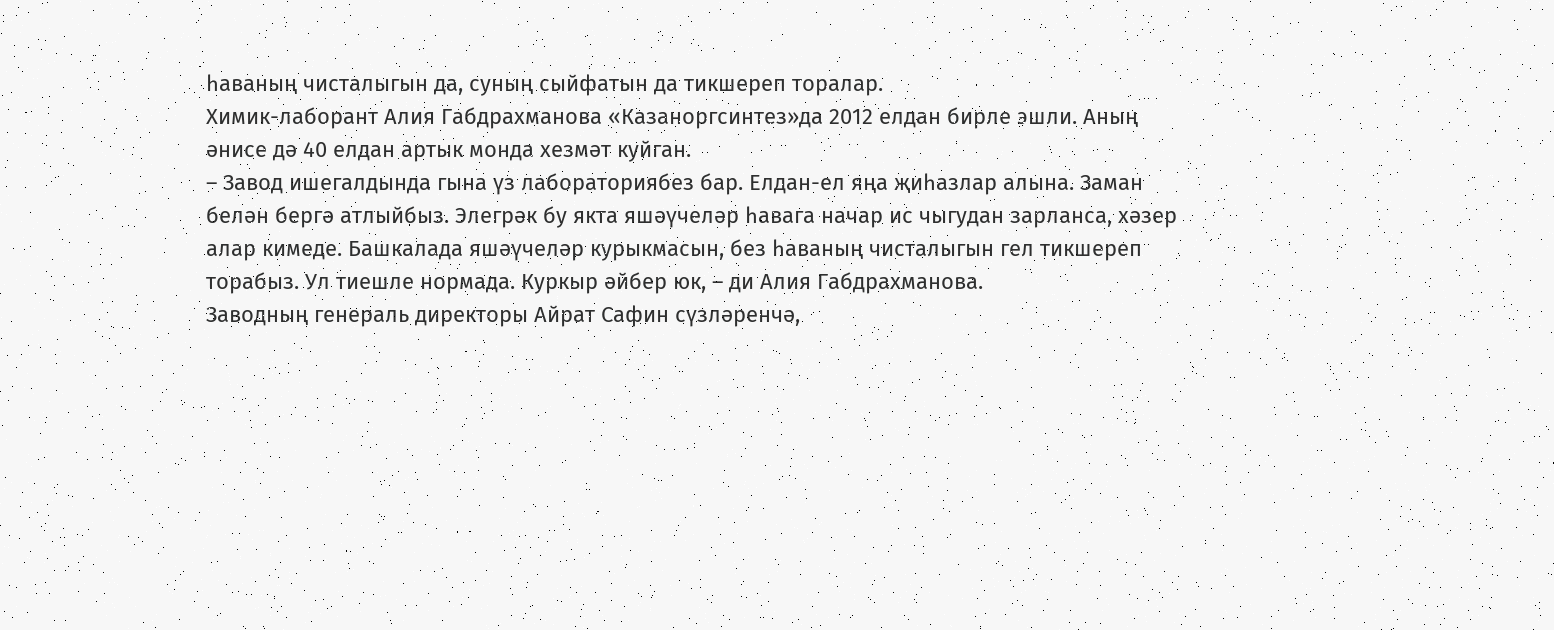һаваның чисталыгын да, суның сыйфатын да тикшереп торалар.
Химик-лаборант Алия Габдрахманова «Казаноргсинтез»да 2012 елдан бирле эшли. Аның әнисе дә 40 елдан артык монда хезмәт куйган.
– Завод ишегалдында гына үз лабораториябез бар. Елдан-ел яңа җиһазлар алына. Заман белән бергә атлыйбыз. Элегрәк бу якта яшәүчеләр һавага начар ис чыгудан зарланса, хәзер алар кимеде. Башкалада яшәүчеләр курыкмасын, без һаваның чисталыгын гел тикшереп торабыз. Ул тиешле нормада. Куркыр әйбер юк, – ди Алия Габдрахманова.
Заводның генераль директоры Айрат Сафин сүзләренчә,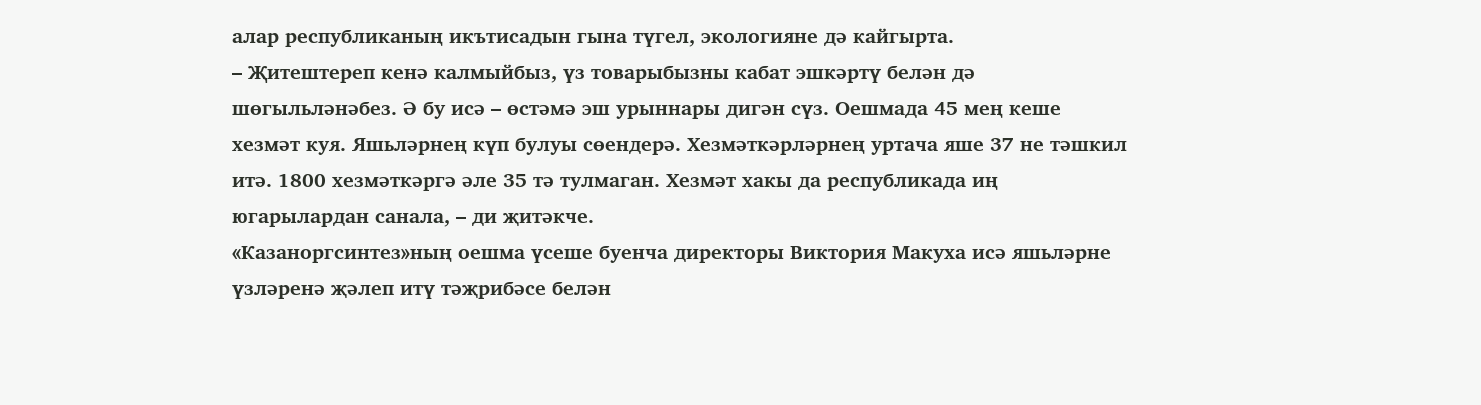алар республиканың икътисадын гына түгел, экологияне дә кайгырта.
– Җитештереп кенә калмыйбыз, үз товарыбызны кабат эшкәртү белән дә шөгыльләнәбез. Ә бу исә – өстәмә эш урыннары дигән сүз. Оешмада 45 мең кеше хезмәт куя. Яшьләрнең күп булуы сөендерә. Хезмәткәрләрнең уртача яше 37 не тәшкил итә. 1800 хезмәткәргә әле 35 тә тулмаган. Хезмәт хакы да республикада иң югарылардан санала, – ди җитәкче.
«Казаноргсинтез»ның оешма үсеше буенча директоры Виктория Макуха исә яшьләрне үзләренә җәлеп итү тәҗрибәсе белән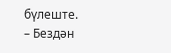бүлеште.
– Бездән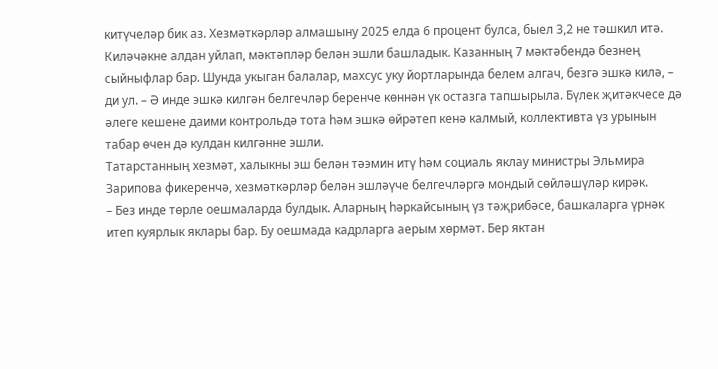китүчеләр бик аз. Хезмәткәрләр алмашыну 2025 елда 6 процент булса, быел 3,2 не тәшкил итә. Киләчәкне алдан уйлап, мәктәпләр белән эшли башладык. Казанның 7 мәктәбендә безнең сыйныфлар бар. Шунда укыган балалар, махсус уку йортларында белем алгач, безгә эшкә килә, – ди ул. – Ә инде эшкә килгән белгечләр беренче көннән үк остазга тапшырыла. Бүлек җитәкчесе дә әлеге кешене даими контрольдә тота һәм эшкә өйрәтеп кенә калмый, коллективта үз урынын табар өчен дә кулдан килгәнне эшли.
Татарстанның хезмәт, халыкны эш белән тәэмин итү һәм социаль яклау министры Эльмира Зарипова фикеренчә, хезмәткәрләр белән эшләүче белгечләргә мондый сөйләшүләр кирәк.
– Без инде төрле оешмаларда булдык. Аларның һәркайсының үз тәҗрибәсе, башкаларга үрнәк итеп куярлык яклары бар. Бу оешмада кадрларга аерым хөрмәт. Бер яктан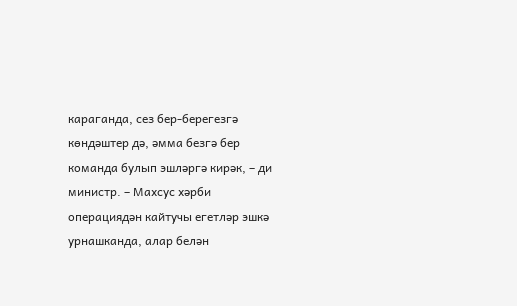караганда, сез бер-берегезгә көндәштер дә, әмма безгә бер команда булып эшләргә кирәк, – ди министр. – Махсус хәрби операциядән кайтучы егетләр эшкә урнашканда, алар белән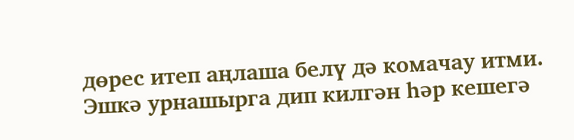дөрес итеп аңлаша белү дә комачау итми. Эшкә урнашырга дип килгән һәр кешегә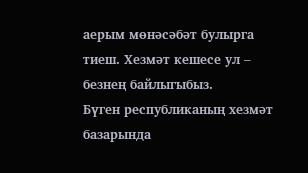аерым мөнәсәбәт булырга тиеш. Хезмәт кешесе ул – безнең байлыгыбыз.
Бүген республиканың хезмәт базарында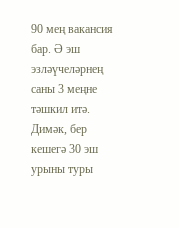90 мең вакансия бар. Ә эш эзләүчеләрнең саны 3 меңне тәшкил итә. Димәк, бер кешегә 30 эш урыны туры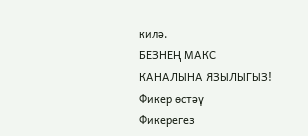килә.
БЕЗНЕҢ МАКС КАНАЛЫНА ЯЗЫЛЫГЫЗ!
Фикер өстәү
Фикерегез